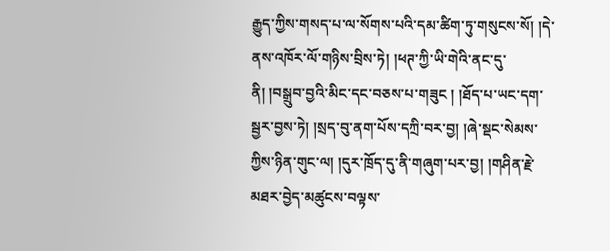རྒྱུད་ཀྱིས་གསད་པ་ལ་སོགས་པའི་དམ་ཚིག་ཏུ་གསུངས་སོ། །དེ་ནས་འཁོར་ལོ་གཉིས་བྲིས་ཏེ། །ཕཊ་ཀྱི་ཡི་གེའི་ནང་དུ་ནི། །བསྒྲུབ་བྱའི་མིང་དང་བཅས་པ་གཟུང ། །ཐོད་པ་ཡང་དག་སྦྱར་བྱས་ཏེ། །སྲད་བུ་ནག་པོས་དཀྲི་བར་བྱ། །ཞེ་སྡང་སེམས་ཀྱིས་ཉིན་གུང་ལ། །དུར་ཁྲོད་དུ་ནི་གཞུག་པར་བྱ། །གཤིན་རྗེ་མཐར་བྱེད་མཚུངས་བལྟས་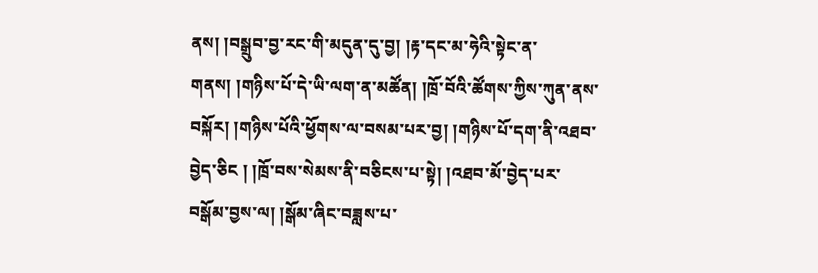ནས། །བསྒྲུབ་བྱ་རང་གི་མདུན་དུ་བྱ། །རྟ་དང་མ་ཧེའི་སྟེང་ན་གནས། །གཉིས་པོ་དེ་ཡི་ལག་ན་མཚོན། །ཁྲོ་བོའི་ཚོགས་ཀྱིས་ཀུན་ནས་བསྐོར། །གཉིས་པོའི་ཕྱོགས་ལ་བསམ་པར་བྱ། །གཉིས་པོ་དག་ནི་འཐབ་བྱེད་ཅིང ། །ཁྲོ་བས་སེམས་ནི་བཅིངས་པ་སྟེ། །འཐབ་མོ་བྱེད་པར་བསྒོམ་བྱས་ལ། །སྒོམ་ཞིང་བཟླས་པ་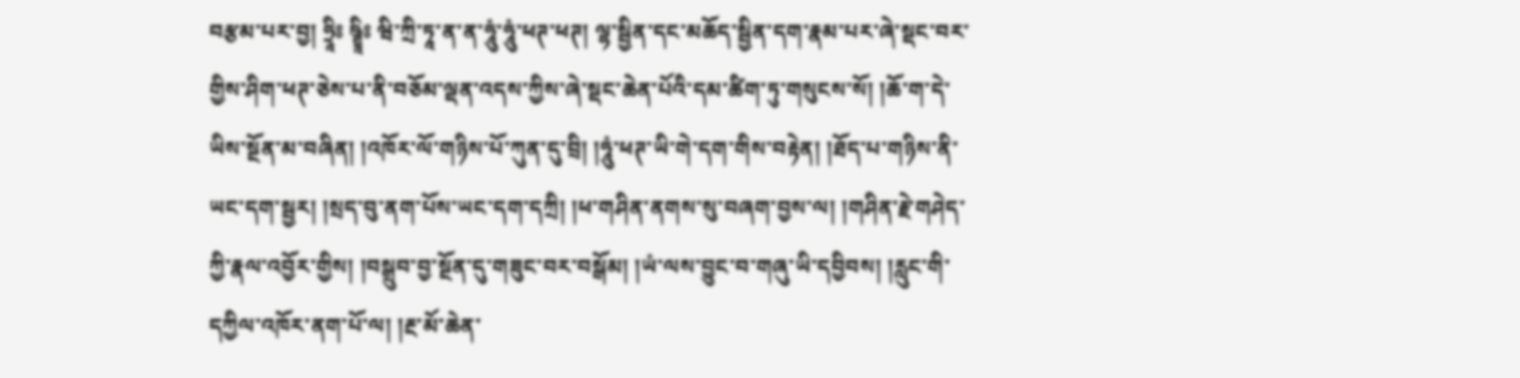བརྩམ་པར་བྱ། ཧྲཱིཿ ཥྚྲཱིཿ ཝི་ཀྲི་ཏཱ་ན་ན་ཧཱུཾ་ཧཱུཾ་ཕཊ་ཕཊ། ལྷ་སྦྱིན་དང་མཆོད་སྦྱིན་དག་རྣམ་པར་ཞེ་སྡང་བར་གྱིས་ཤིག་ཕཊ་ཅེས་པ་ནི་བཅོམ་ལྡན་འདས་ཀྱིས་ཞེ་སྡང་ཆེན་པོའི་དམ་ཚིག་ཏུ་གསུངས་སོ། །ཆོ་ག་དེ་ཡིས་སྔོན་མ་བཞིན། །འཁོར་ལོ་གཉིས་པོ་ཀུན་དུ་བྲི། །ཧཱུཾ་ཕཊ་ཡི་གེ་དག་གིས་བརྟེན། །ཐོད་པ་གཉིས་ནི་ཡང་དག་སྦྱར། །སྲད་བུ་ནག་པོས་ཡང་དག་དཀྲི། །ཕ་གཤིན་ནགས་སུ་བཞག་བྱས་ལ། །གཤིན་རྗེ་གཤེད་ཀྱི་རྣལ་འབྱོར་གྱིས། །བསྒྲུབ་བྱ་སྔོན་དུ་གཟུང་བར་བསྒོམ། །ཡཾ་ལས་བྱུང་བ་གཞུ་ཡི་དབྱིབས། །རླུང་གི་དཀྱིལ་འཁོར་ནག་པོ་ལ། །རྔ་མོ་ཆེན་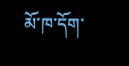མོ་ཁ་དོག་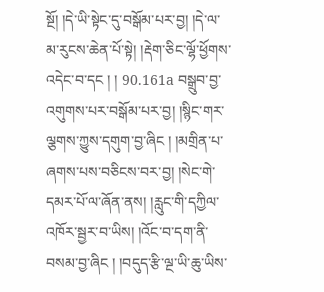སྔོ། །དེ་ཡི་སྟེང་དུ་བསྒོམ་པར་བྱ། །དེ་ལ་མ་རུངས་ཆེན་པོ་སྟེ། །རྡེག་ཅིང་ལྷོ་ཕྱོགས་འདེང་བ་དང ། ། 90.161a བསྒྲུབ་བྱ་འགུགས་པར་བསྒོམ་པར་བྱ། །སྙིང་གར་ལྕགས་ཀྱུས་དགུག་བྱ་ཞིང ། །མགྲིན་པ་ཞགས་པས་བཅིངས་བར་བྱ། །སེང་གེ་དམར་པོ་ལ་ཞོན་ནས། །རླུང་གི་དཀྱིལ་འཁོར་སྦྱར་བ་ཡིས། །འོང་བ་དག་ནི་བསམ་བྱ་ཞིང ། །བདུད་རྩི་ལྔ་ཡི་ཆུ་ཡིས་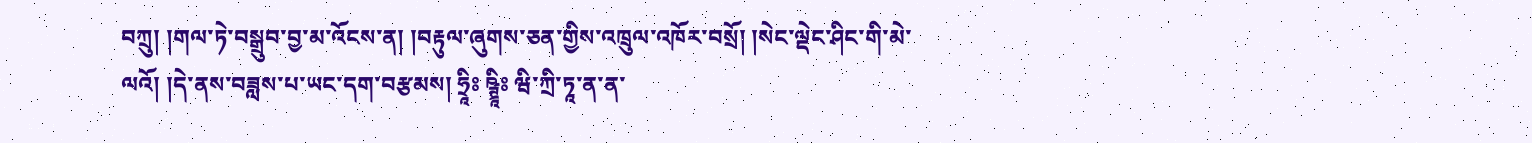བཀྲུ། །གལ་ཏེ་བསྒྲུབ་བྱ་མ་འོངས་ན། །བརྟུལ་ཞུགས་ཅན་གྱིས་འཁྲུལ་འཁོར་བསྲོ། །སེང་ལྡེང་ཤིང་གི་མེ་ལའོ། །དེ་ནས་བཟླས་པ་ཡང་དག་བརྩམས། ཧྲཱིཿ ཥྚྲཱིཿ ཝི་ཀྲི་ཏཱ་ན་ན་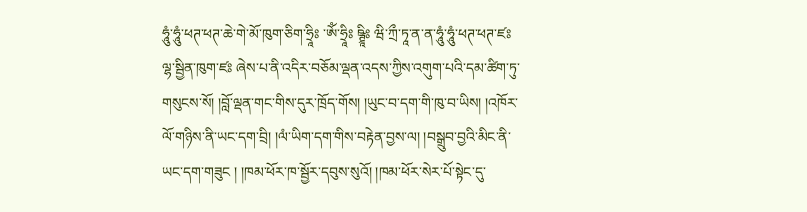ཧཱུཾ་ཧཱུཾ་ཕཊ་ཕཊ་ཆེ་གེ་མོ་ཁུག་ཅིག་ཧྲཱིཿ ་ཨོཾ་ཧྲཱིཿ ཥྚྲཱིཿ ཝི་ཀྲྀ་ཏཱ་ན་ན་ཧཱུཾ་ཧཱུཾ་ཕཊ་ཕཊ་ཛཿ ལྷ་སྦྱིན་ཁུག་ཛཿ ཞེས་པ་ནི་འདིར་བཅོམ་ལྡན་འདས་ཀྱིས་འགུག་པའི་དམ་ཚིག་ཏུ་གསུངས་སོ། །བློ་ལྡན་གང་གིས་དུར་ཁྲོད་གོས། །ཡུང་བ་དག་གི་ཁུ་བ་ཡིས། །འཁོར་ལོ་གཉིས་ནི་ཡང་དག་བྲི། །ལཾ་ཡིག་དག་གིས་བརྟེན་བྱས་ལ། །བསྒྲུབ་བྱའི་མིང་ནི་ཡང་དག་གཟུང ། །ཁམ་ཕོར་ཁ་སྦྱོར་དབུས་སུའོ། །ཁམ་ཕོར་སེར་པོ་སྟེང་དུ་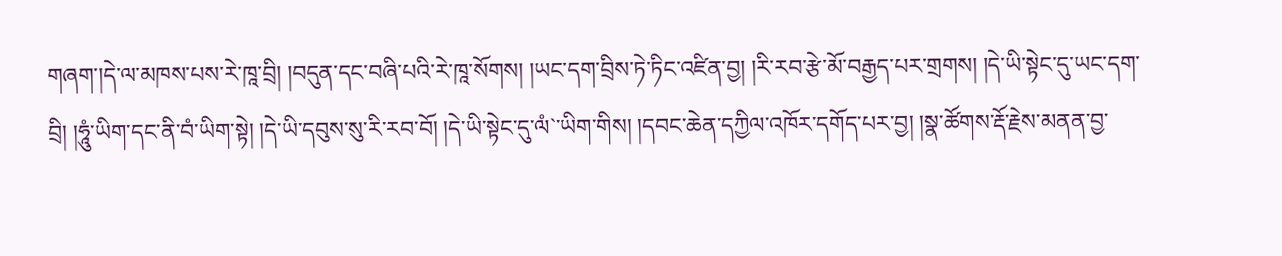གཞག་།དེ་ལ་མཁས་པས་རེ་ཁཱ་བྲི། །བདུན་དང་བཞི་པའི་རེ་ཁཱ་སོགས། །ཡང་དག་བྲིས་ཏེ་ཏིང་འཛིན་བྱ། །རི་རབ་རྩེ་མོ་བརྒྱད་པར་གྲགས། །དེ་ཡི་སྟེང་དུ་ཡང་དག་བྲི། །ཧཱུཾ་ཡིག་དང་ནི་བཾ་ཡིག་སྟེ། །དེ་ཡི་དབུས་སུ་རི་རབ་བོ། །དེ་ཡི་སྟེང་དུ་ལཾ`་ཡིག་གིས། །དབང་ཆེན་དཀྱིལ་འཁོར་དགོད་པར་བྱ། །སྣ་ཚོགས་རྡོ་རྗེས་མནན་བྱ་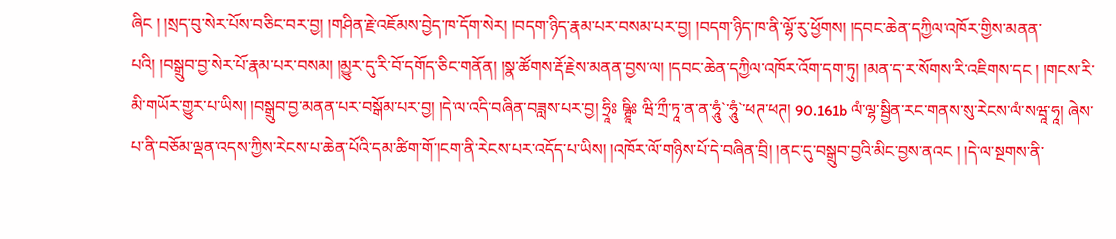ཞིང ། །སྲད་བུ་སེར་པོས་བཅིང་བར་བྱ། །གཤིན་རྗེ་འཇོམས་བྱེད་ཁ་དོག་སེར། །བདག་ཉིད་རྣམ་པར་བསམ་པར་བྱ། །བདག་ཉིད་ཁ་ནི་ལྷོ་རུ་ཕྱོགས། །དབང་ཆེན་དཀྱིལ་འཁོར་གྱིས་མནན་པའི། །བསྒྲུབ་བྱ་སེར་པོ་རྣམ་པར་བསམ། །མྱུར་དུ་རི་བོ་དགོད་ཅིང་གནོན། །སྣ་ཚོགས་རྡོ་རྗེས་མནན་བྱས་ལ། །དབང་ཆེན་དཀྱིལ་འཁོར་འོག་དག་ཏུ། །མན་ད་ར་སོགས་རི་འཇིགས་དང ། །གངས་རི་མི་གཡོར་གྱུར་པ་ཡིས། །བསྒྲུབ་བྱ་མནན་པར་བསྒོམ་པར་བྱ། །དེ་ལ་འདི་བཞིན་བཟླས་པར་བྱ། ཧྲཱིཿ ཥྚྲཱིཿ ཝི་ཀྲྀ་ཏཱ་ན་ན་ཧཱུཾ`་ཧཱུཾ`་ཕཊ་ཕཊ། 90.161b ལཾ་ལྷ་སྦྱིན་རང་གནས་སུ་རེངས་ལཾ་སཝཱ་ཧཱ། ཞེས་པ་ནི་བཅོམ་ལྡན་འདས་ཀྱིས་རེངས་པ་ཆེན་པོའི་དམ་ཚིག་གོ་།ངག་ནི་རེངས་པར་འདོད་པ་ཡིས། །འཁོར་ལོ་གཉིས་པོ་དེ་བཞིན་བྲི། །ནང་དུ་བསྒྲུབ་བྱའི་མིང་བྱས་ནའང ། །དེ་ལ་སྔགས་ནི་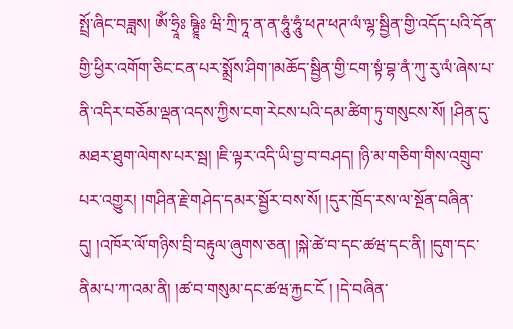སྤྲོ་ཞིང་བཟླས། ཨོཾ་ཧྲཱིཿ ཥྚྲཱིཿ ཝི་ཀྲི་ཏཱ་ན་ན་ཧཱུཾ་ཧཱུཾ་ཕཊ་ཕཊ་ལཾ་ལྷ་སྦྱིན་གྱི་འདོད་པའི་དོན་གྱི་ཕྱིར་འགོག་ཅིང་ངན་པར་སྨྲོས་ཤིག་།མཆོད་སྦྱིན་གྱི་ངག་སྟཾ་བྷ་ནཾ་ཀུ་རུ་ལཾ་ཞེས་པ་ནི་འདིར་བཅོམ་ལྡན་འདས་ཀྱིས་ངག་རེངས་པའི་དམ་ཚིག་ཏུ་གསུངས་སོ། །ཤིན་དུ་མཐར་ཐུག་ལེགས་པར་སྦ། །ཇི་ལྟར་འདི་ཡི་བྱ་བ་བཤད། །ཉི་མ་གཅིག་གིས་འགྲུབ་པར་འགྱུར། །གཤིན་རྗེ་གཤེད་དམར་སྦྱོར་བས་སོ། །དུར་ཁྲོད་རས་ལ་སྔོན་བཞིན་དུ། །འཁོར་ལོ་གཉིས་བྲི་བརྟུལ་ཞུགས་ཅན། །སྐེ་ཚེ་བ་དང་ཚཝ་དང་ནི། །དུག་དང་ནིམ་པ་ཀ་འམ་ནི། །ཚ་བ་གསུམ་དང་ཚཝ་རྐྱང་ངོ ། །དེ་བཞིན་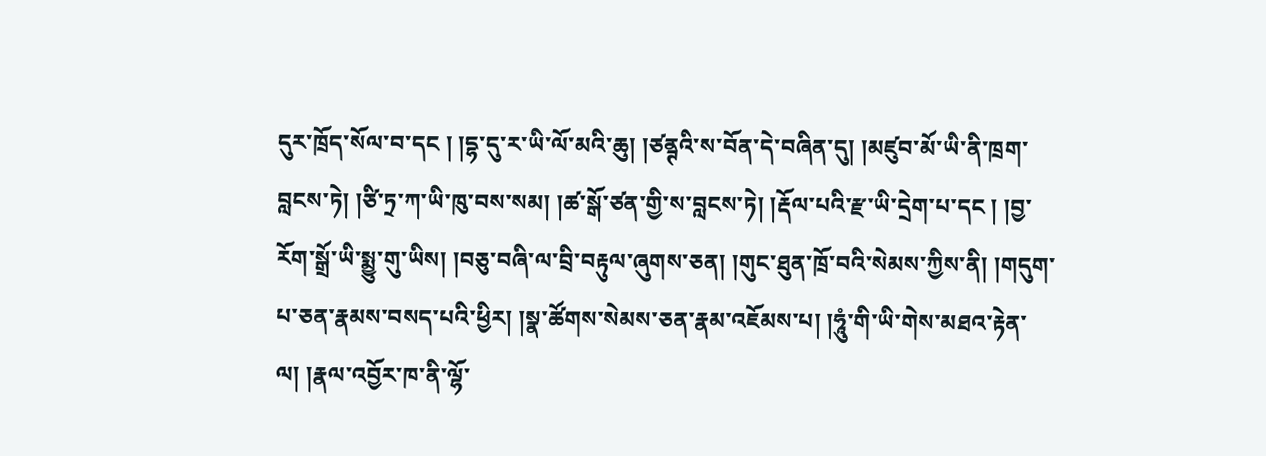དུར་ཁྲོད་སོལ་བ་དང ། །དྷ་དུ་ར་ཡི་ལོ་མའི་ཆུ། །ཙནྚའི་ས་བོན་དེ་བཞིན་དུ། །མཛུབ་མོ་ཡི་ནི་ཁྲག་བླངས་ཏེ། །ཙི་ཏྲ་ཀ་ཡི་ཁུ་བས་སམ། །ཚ་སྒོ་ཙན་གྱི་ས་བླངས་ཏེ། །རྡོལ་པའི་རྫ་ཡི་དྲེག་པ་དང ། །བྱ་རོག་སྒྲོ་ཡི་སྨྱུ་གུ་ཡིས། །བཅུ་བཞི་ལ་བྲི་བརྟུལ་ཞུགས་ཅན། །གུང་ཐུན་ཁྲོ་བའི་སེམས་ཀྱིས་ནི། །གདུག་པ་ཅན་རྣམས་བསད་པའི་ཕྱིར། །སྣ་ཚོགས་སེམས་ཅན་རྣམ་འཇོམས་པ། །ཧཱུཾ་གི་ཡི་གེས་མཐའ་རྟེན་ལ། །རྣལ་འབྱོར་ཁ་ནི་ལྷོ་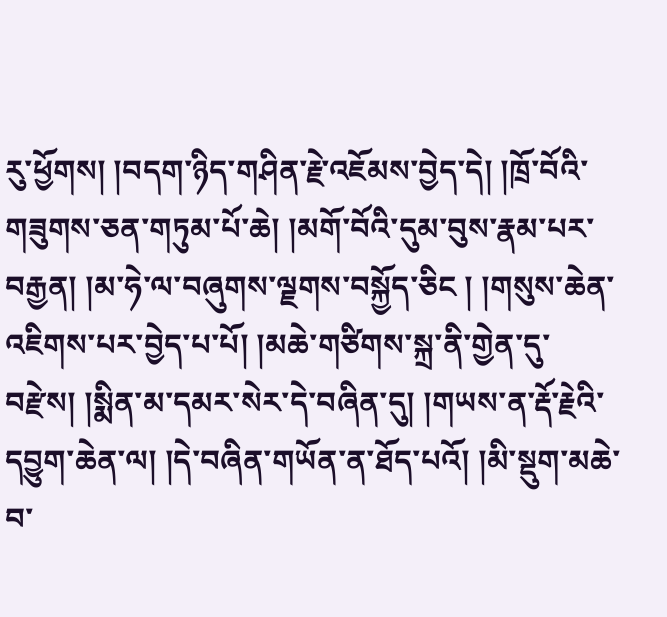རུ་ཕྱོགས། །བདག་ཉིད་གཤིན་རྗེ་འཇོམས་བྱེད་དེ། །ཁྲོ་བོའི་གཟུགས་ཅན་གཏུམ་པོ་ཆེ། །མགོ་བོའི་དུམ་བུས་རྣམ་པར་བརྒྱན། །མ་ཧེ་ལ་བཞུགས་ལྗགས་བསྐྱོད་ཅིང ། །གསུས་ཆེན་འཇིགས་པར་བྱེད་པ་པོ། །མཆེ་གཙིགས་སྐྲ་ནི་གྱེན་དུ་བརྫེས། །སྨིན་མ་དམར་སེར་དེ་བཞིན་དུ། །གཡས་ན་རྡོ་རྗེའི་དབྱུག་ཆེན་ལ། །དེ་བཞིན་གཡོན་ན་ཐོད་པའོ། །མི་སྡུག་མཆེ་བ་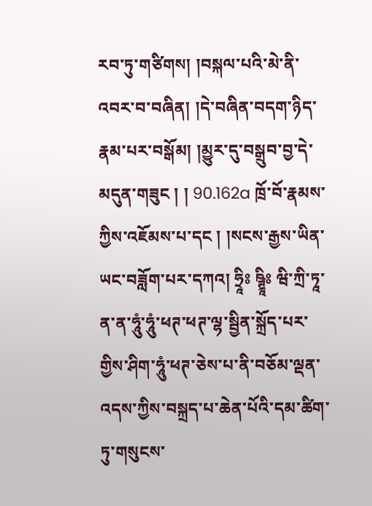རབ་ཏུ་གཙིགས། །བསྐལ་པའི་མེ་ནི་འབར་བ་བཞིན། །དེ་བཞིན་བདག་ཉིད་རྣམ་པར་བསྒོམ། །མྱུར་དུ་བསྒྲུབ་བྱ་དེ་མདུན་གཟུང ། ། 90.162a ཁྲོ་བོ་རྣམས་ཀྱིས་འཇོམས་པ་དང ། །སངས་རྒྱས་ཡིན་ཡང་བཟློག་པར་དཀའ། ཧྲཱིཿ ཥྚྲཱིཿ ཝི་ཀྲི་ཏཱ་ན་ན་ཧཱུཾ་ཧཱུཾ་ཕཊ་ཕཊ་ལྷ་སྦྱིན་སྐྲོད་པར་གྱིས་ཤིག་ཧཱུཾ་ཕཊ་ཅེས་པ་ནི་བཅོམ་ལྡན་འདས་ཀྱིས་བསྐྲད་པ་ཆེན་པོའི་དམ་ཚིག་ཏུ་གསུངས་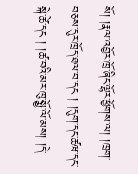སོ། །རྣལ་འབྱོར་ཁྲོ་ཞིང་ལྷོར་ཕྱོགས་ལ། །ཁྲག་བཅས་དུར་ཁྲོད་ཐལ་བ་དང ། །དུག་དང་ཚཝ་དང་སྐེ་ཚེ་དང ། །ཚ་བའི་མར་ཁུ་སྨྱོ་ལོ་མས། །དེ་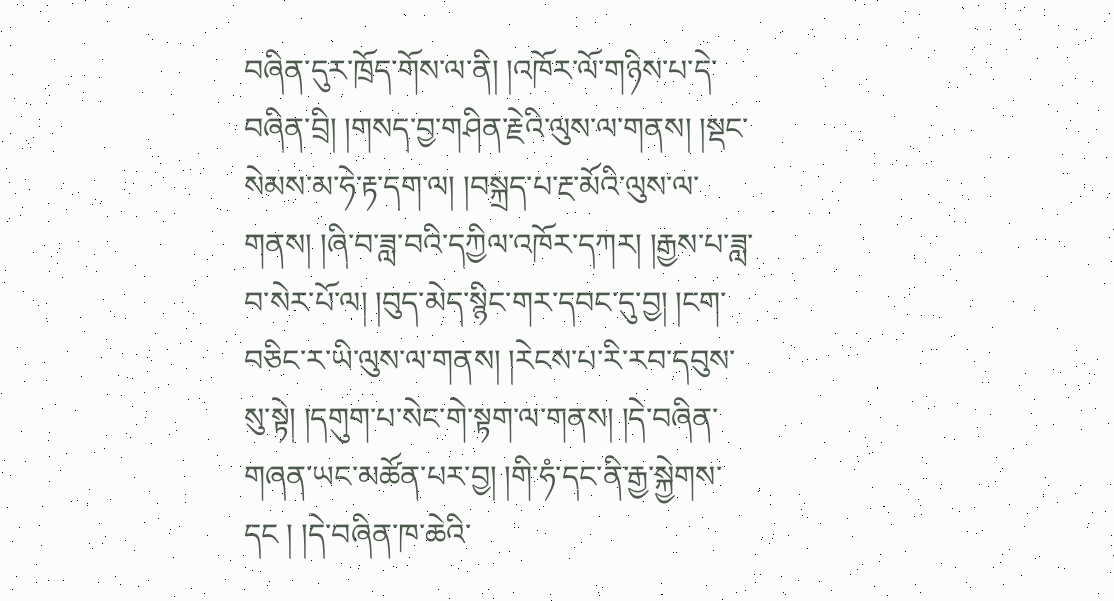བཞིན་དུར་ཁྲོད་གོས་ལ་ནི། །འཁོར་ལོ་གཉིས་པ་དེ་བཞིན་བྲི། །གསད་བྱ་གཤིན་རྗེའི་ལུས་ལ་གནས། །སྡང་སེམས་མ་ཧེ་རྟ་དག་ལ། །བསྐྲད་པ་རྔ་མོའི་ལུས་ལ་གནས། །ཞི་བ་ཟླ་བའི་དཀྱིལ་འཁོར་དཀར། །རྒྱས་པ་ཟླ་བ་སེར་པོ་ལ། །བུད་མེད་སྙིང་གར་དབང་དུ་བྱ། །ངག་བཅིང་ར་ཡི་ལུས་ལ་གནས། །རེངས་པ་རི་རབ་དབུས་སུ་སྟེ། །དགུག་པ་སེང་གེ་སྟག་ལ་གནས། །དེ་བཞིན་གཞན་ཡང་མཚོན་པར་བྱ། །གི་ཧཾ་དང་ནི་རྒྱ་སྐྱེགས་དང ། །དེ་བཞིན་ཁ་ཆེའི་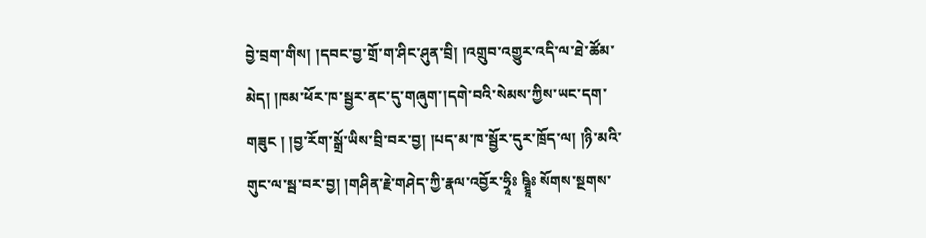བྱེ་བྲག་གིས། །དབང་བྱ་གྲོ་ག་ཤིང་ཤུན་བྲི། །འགྲུབ་འགྱུར་འདི་ལ་ཐེ་ཚོམ་མེད། །ཁམ་ཕོར་ཁ་སྦྱར་ནང་དུ་གཞུག་།དགེ་བའི་སེམས་ཀྱིས་ཡང་དག་གཟུང ། །བྱ་རོག་སྒྲོ་ཡིས་བྲི་བར་བྱ། །པད་མ་ཁ་སྦྱོར་དུར་ཁྲོད་ལ། །ཉི་མའི་གུང་ལ་སྦ་བར་བྱ། །གཤིན་རྗེ་གཤེད་ཀྱི་རྣལ་འབྱོར་ཧྲཱིཿ ཥྚྲཱིཿ སོགས་སྔགས་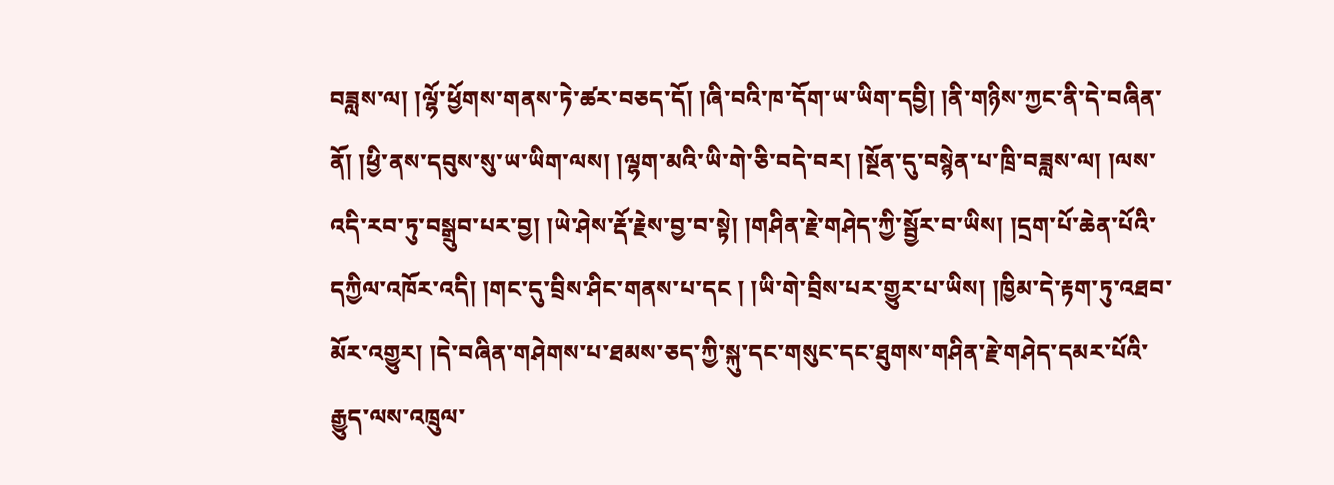བཟླས་ལ། །ལྷོ་ཕྱོགས་གནས་ཏེ་ཚར་བཅད་དོ། །ཞི་བའི་ཁ་དོག་ཡ་ཡིག་དབྱི། །ནི་གཉིས་ཀྱང་ནི་དེ་བཞིན་ནོ། །ཕྱི་ནས་དབུས་སུ་ཡ་ཡིག་ལས། །ལྷག་མའི་ཡི་གེ་ཅི་བདེ་བར། །སྔོན་དུ་བསྙེན་པ་ཁྲི་བཟླས་ལ། །ལས་འདི་རབ་ཏུ་བསྒྲུབ་པར་བྱ། །ཡེ་ཤེས་རྡོ་རྗེས་བྱ་བ་སྟེ། །གཤིན་རྗེ་གཤེད་ཀྱི་སྦྱོར་བ་ཡིས། །དྲག་པོ་ཆེན་པོའི་དཀྱིལ་འཁོར་འདི། །གང་དུ་བྲིས་ཤིང་གནས་པ་དང ། །ཡི་གེ་བྲིས་པར་གྱུར་པ་ཡིས། །ཁྱིམ་དེ་རྟག་ཏུ་འཐབ་མོར་འགྱུར། །དེ་བཞིན་གཤེགས་པ་ཐམས་ཅད་ཀྱི་སྐུ་དང་གསུང་དང་ཐུགས་གཤིན་རྗེ་གཤེད་དམར་པོའི་རྒྱུད་ལས་འཁྲུལ་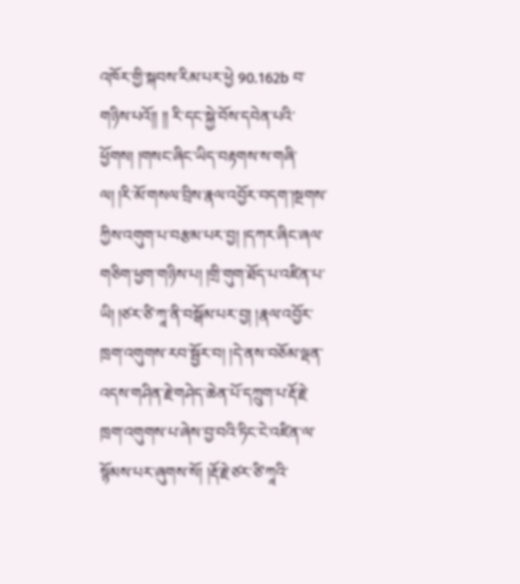འཁོར་གྱི་སྐབས་རིམ་པར་ཕྱེ 90.162b བ་གཉིས་པའོ།། །། རི་དང་སྐྱེ་བོས་དབེན་པའི་ཕྱོགས། །གསང་ཞིང་ཡིད་བརྟགས་ས་གཞི་ལ། །རི་མོ་གསལ་བྲིས་རྣལ་འབྱོར་བདག་།སྔགས་ཀྱིས་འགུག་པ་བརྩམ་པར་བྱ། །དཀར་ཞིང་ཞལ་གཅིག་ཕྱག་གཉིས་པ། །གྲི་གུག་ཐོད་པ་འཛིན་པ་ཡི། །ཙར་ཙི་ཀཱ་ནི་བསྒོམ་པར་བྱ། །རྣལ་འབྱོར་ཁྲག་འགུགས་རབ་སྦྱོར་བ། །དེ་ནས་བཅོམ་ལྡན་འདས་གཤིན་རྗེ་གཤེད་ཆེན་པོ་དཀྲུག་པ་རྡོ་རྗེ་ཁྲག་འགུགས་པ་ཞེས་བྱ་བའི་ཏིང་ངེ་འཛིན་ལ་སྙོམས་པར་ཞུགས་སོ། །རྡོ་རྗེ་ཙར་ཙི་ཀཱའི་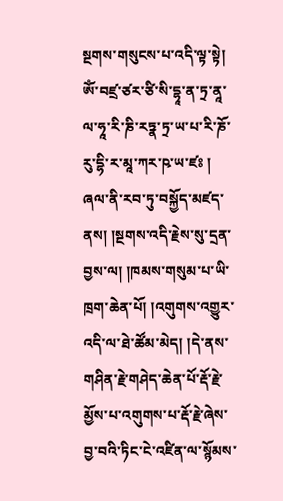སྔགས་གསུངས་པ་འདི་ལྟ་སྟེ། ཨོཾ་བཛྲ་ཙར་ཙི་སི་དྷཱ་ན་ཏྲ་ནཱ་ལ་ཧཱ་རི་ཎི་རཏྣ་ཏྲ་ཡ་པ་རི་ཎོ་རུ་དྷི་ར་མཱ་ཀར་ཥ་ཡ་ཛཿ ། ཞལ་ནི་རབ་ཏུ་བསྐྱོད་མཛད་ནས། །སྔགས་འདི་རྗེས་སུ་དྲན་བྱས་ལ། །ཁམས་གསུམ་པ་ཡི་ཁྲག་ཆེན་པོ། །འགུགས་འགྱུར་འདི་ལ་ཐེ་ཚོམ་མེད། །དེ་ནས་གཤིན་རྗེ་གཤེད་ཆེན་པོ་རྡོ་རྗེ་མྱོས་པ་འགུགས་པ་རྡོ་རྗེ་ཞེས་བྱ་བའི་ཏིང་ངེ་འཛིན་ལ་སྙོམས་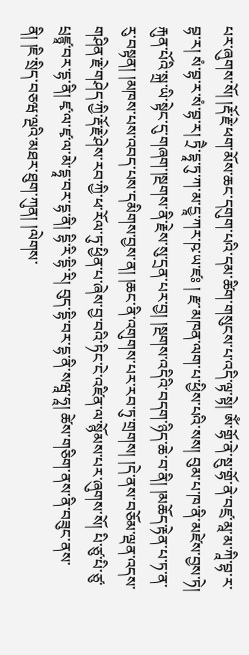པར་ཞུགས་སོ། །རྡོ་རྗེ་ཕག་མོས་ཆང་དགུག་པའི་དམ་ཚིག་གསུངས་པ་འདི་ལྟ་སྟེ། ཨོཾ་གྷོ་ནེ་སྡུ་གྷོ་ནེ་བཛྲ་མཱ་མ་ཀཱི་བྷ་ར་བྷ་ར། སཾ་བྷ་ར་སཾ་བྷ་ར། ཏྲཻ་དྷཱ་ཏུ་ཀ་མ་དྱཱ་ཀར་ཥ་ཡ་ཛཿ ། རྫ་མཁན་ལག་པ་ཕྱིས་པའི་སས། བུམ་པ་ཁ་ནི་མཛེས་བྱས་ཏེ། རྐུན་པོའི་སྐྲ་ཡི་སྟེང་དུ་གཞག་།སྔགས་ནི་རྗེས་སུ་དྲན་པར་བྱ། །སྔགས་འདིའི་བདག་ཉིད་ཆེ་བ་ནི། །མཆོད་རྟེན་པ་ཏ་ན་རུ་བསྟན། །མཁས་པས་འབད་པས་དམིགས་བྱས་ན། །ཆང་ནི་འགུགས་པར་རབ་ཏུ་གྲགས། །དེ་ནས་བཅོམ་ལྡན་འདས་གཤིན་རྗེ་གཤེད་ཀྱི་རྡོ་རྗེ་ཤེས་རབ་ཀྱི་ཕ་རོལ་ཏུ་ཕྱིན་པ་ཞེས་བྱ་བའི་ཏིང་ངེ་འཛིན་ལ་སྙོམས་པར་ཞུགས་སོ། པི་ཙུ་པི་ཙུ་པྲཛྙཱ་བར་དྷ་ནི། ཛྭ་ལ་ཛྭ་ལ་མེ་དྷཱ་བར་དྷ་ནི། དྷི་རི་དྷི་རི། བུད་དྷི་བར་དྷ་ནི་སཝཱ་ཧཱ། ཚེས་གཅིག་ནས་ནི་བཟུང་ནས་ནི། །ཇི་སྲིད་བཅཝ་ལྔའི་མཐར་ཐུག་ཀུན། །ལེགས་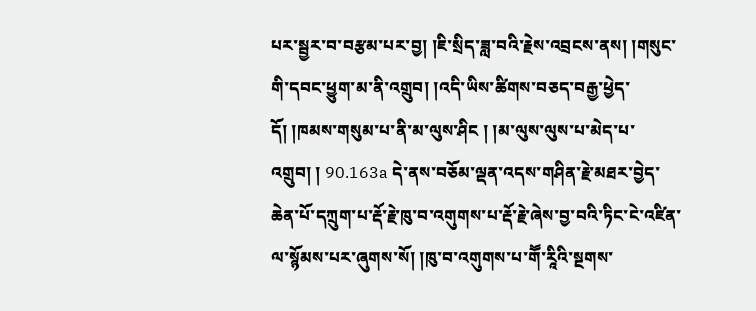པར་སྦྱར་བ་བརྩམ་པར་བྱ། །ཇི་སྲིད་ཟླ་བའི་རྗེས་འབྲངས་ནས། །གསུང་གི་དབང་ཕྱུག་མ་ནི་འགྲུབ། །འདི་ཡིས་ཚིགས་བཅད་བརྒྱ་ཕྱེད་དོ། །ཁམས་གསུམ་པ་ནི་མ་ལུས་ཤིང ། །མ་ལུས་ལུས་པ་མེད་པ་འགྲུབ། ། 90.163a དེ་ནས་བཅོམ་ལྡན་འདས་གཤིན་རྗེ་མཐར་བྱེད་ཆེན་པོ་དཀྲུག་པ་རྡོ་རྗེ་ཁུ་བ་འགུགས་པ་རྡོ་རྗེ་ཞེས་བྱ་བའི་ཏིང་ངེ་འཛིན་ལ་སྙོམས་པར་ཞུགས་སོ། །ཁུ་བ་འགུགས་པ་གཽ་རཱིའི་སྔགས་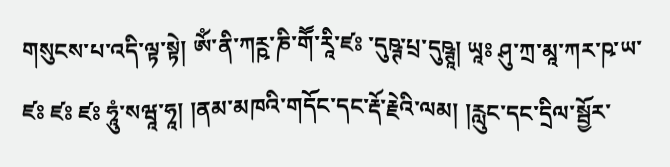གསུངས་པ་འདི་ལྟ་སྟེ། ཨོཾ་ནི་ཀཪྵ་ཎི་གཽ་རཱི་ཛཿ ་དུཥྚ་པྲ་དུཥྚཱ། ཡཱཿ ཤུ་ཀྲ་མཱ་ཀར་ཥ་ཡ་ཛཿ ཛཿ ཛཿ ཧཱུཾ་སཝཱ་ཧཱ། །ནམ་མཁའི་གདོང་དང་རྡོ་རྗེའི་ལམ། །རླུང་དང་དྲིལ་སྦྱོར་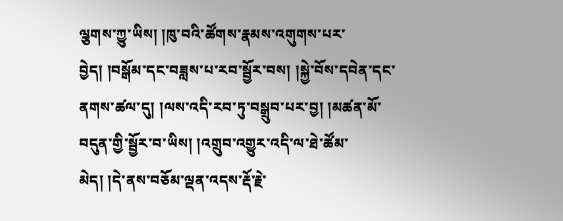ལྕགས་ཀྱུ་ཡིས། །ཁུ་བའི་ཚོགས་རྣམས་འགུགས་པར་བྱེད། །བསྒོམ་དང་བཟླས་པ་རབ་སྦྱོར་བས། །སྐྱེ་བོས་དབེན་དང་ནགས་ཚལ་དུ། །ལས་འདི་རབ་ཏུ་བསྒྲུབ་པར་བྱ། །མཚན་མོ་བདུན་གྱི་སྦྱོར་བ་ཡིས། །འགྲུབ་འགྱུར་འདི་ལ་ཐེ་ཚོམ་མེད། །དེ་ནས་བཅོམ་ལྡན་འདས་རྡོ་རྗེ་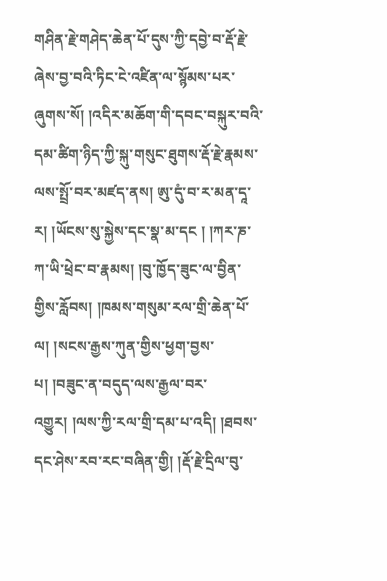གཤིན་རྗེ་གཤེད་ཆེན་པོ་དུས་ཀྱི་དབྱེ་བ་རྡོ་རྗེ་ཞེས་བྱ་བའི་ཏིང་ངེ་འཛིན་ལ་སྙོམས་པར་ཞུགས་སོ། །འདིར་མཆོག་གི་དབང་བསྐུར་བའི་དམ་ཚིག་ཉིད་ཀྱི་སྐུ་གསུང་ཐུགས་རྡོ་རྗེ་རྣམས་ལས་སྤྲོ་བར་མཛད་ནས། ཨུ་དུཾ་བ་ར་མན་དཱ་ར། །ཡོངས་སུ་སྐྱེས་དང་སྣ་མ་དང ། །ཀར་ཎ་ཀ་ཡི་ཕྲེང་བ་རྣམས། །བུ་ཁྱོད་ཟུང་ལ་བྱིན་གྱིས་རློབས། །ཁམས་གསུམ་རལ་གྲི་ཆེན་པོ་ལ། །སངས་རྒྱས་ཀུན་གྱིས་ཕྱག་བྱས་པ། །བཟུང་ན་བདུད་ལས་རྒྱལ་བར་འགྱུར། །ལས་ཀྱི་རལ་གྲི་དམ་པ་འདི། །ཐབས་དང་ཤེས་རབ་རང་བཞིན་གྱི། །རྡོ་རྗེ་དྲིལ་བུ་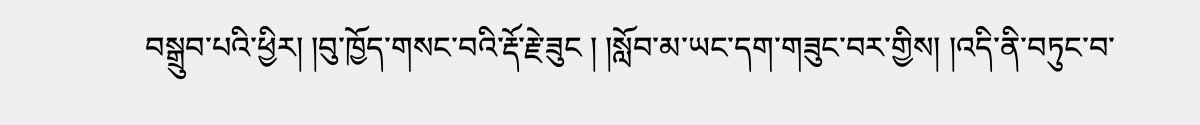བསྒྲུབ་པའི་ཕྱིར། །བུ་ཁྱོད་གསང་བའི་རྡོ་རྗེ་ཟུང ། །སློབ་མ་ཡང་དག་གཟུང་བར་གྱིས། །འདི་ནི་བཏུང་བ་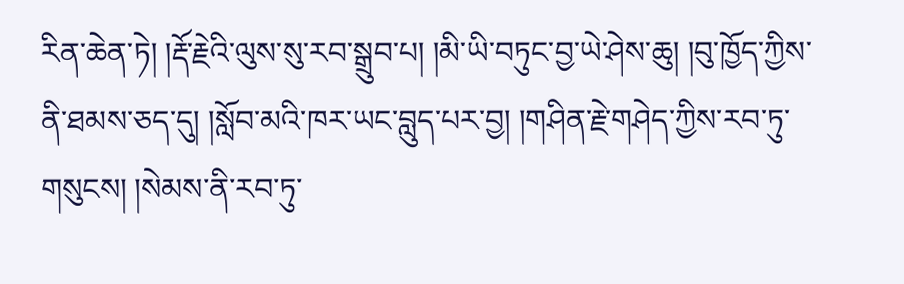རིན་ཆེན་ཏེ། །རྡོ་རྗེའི་ལུས་སུ་རབ་སྒྲུབ་པ། །མི་ཡི་བཏུང་བྱ་ཡེ་ཤེས་ཆུ། །བུ་ཁྱོད་ཀྱིས་ནི་ཐམས་ཅད་དུ། །སློབ་མའི་ཁར་ཡང་བླུད་པར་བྱ། །གཤིན་རྗེ་གཤེད་ཀྱིས་རབ་ཏུ་གསུངས། །སེམས་ནི་རབ་ཏུ་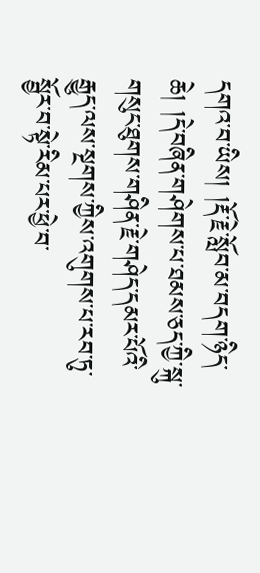དགའ་བ་ཡིས། །རྡོ་རྗེ་སློབ་མ་བདག་ཉིད་ཆེ། །དེ་བཞིན་གཤེགས་པ་ཐམས་ཅད་ཀྱི་སྐུ་གསུང་ཐུགས་གཤིན་རྗེ་གཤེད་དམར་པོའི་རྒྱུད་ལས་སྔགས་ཀྱིས་འགུགས་པ་རབ་ཏུ་སྦྱོར་བ་སྟེ་རིམ་པར་ཕྱེ་བ་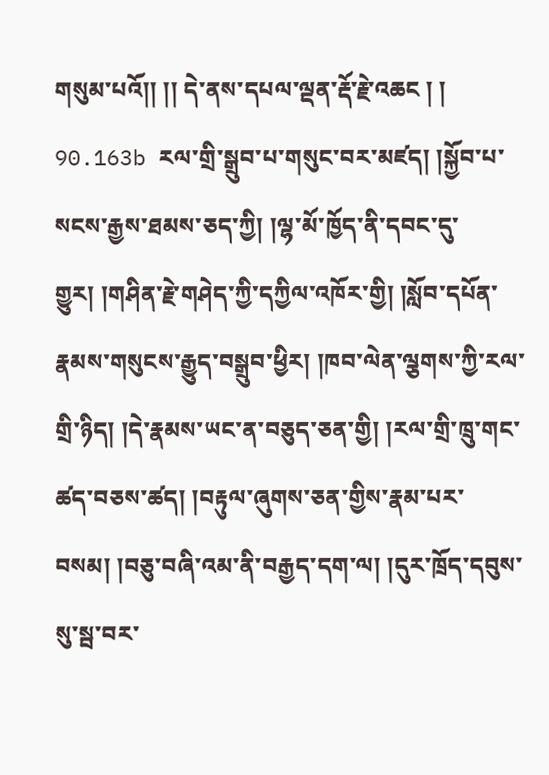གསུམ་པའོ།། །། དེ་ནས་དཔལ་ལྡན་རྡོ་རྗེ་འཆང ། ། 90.163b རལ་གྲི་སྒྲུབ་པ་གསུང་བར་མཛད། །སྐྱོབ་པ་སངས་རྒྱས་ཐམས་ཅད་ཀྱི། །ལྷ་མོ་ཁྱོད་ནི་དབང་དུ་གྱུར། །གཤིན་རྗེ་གཤེད་ཀྱི་དཀྱིལ་འཁོར་གྱི། །སློབ་དཔོན་རྣམས་གསུངས་རྒྱུད་བསྒྲུབ་ཕྱིར། །ཁབ་ལེན་ལྕགས་ཀྱི་རལ་གྲི་ཉིད། །དེ་རྣམས་ཡང་ན་བཅུད་ཅན་གྱི། །རལ་གྲི་ཁྲུ་གང་ཚད་བཅས་ཚད། །བརྟུལ་ཞུགས་ཅན་གྱིས་རྣམ་པར་བསམ། །བཅུ་བཞི་འམ་ནི་བརྒྱད་དག་ལ། །དུར་ཁྲོད་དབུས་སུ་སྦ་བར་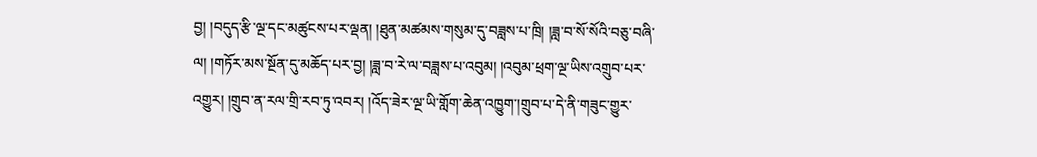བྱ། །བདུད་རྩི་ལྔ་དང་མཚུངས་པར་ལྡན། །ཐུན་མཚམས་གསུམ་དུ་བཟླས་པ་ཁྲི། །ཟླ་བ་སོ་སོའི་བཅུ་བཞི་ལ། །གཏོར་མས་སྔོན་དུ་མཆོད་པར་བྱ། །ཟླ་བ་རེ་ལ་བཟླས་པ་འབུམ། །འབུམ་ཕྲག་ལྔ་ཡིས་འགྲུབ་པར་འགྱུར། །གྲུབ་ན་རལ་གྲི་རབ་ཏུ་འབར། །འོད་ཟེར་ལྔ་ཡི་གློག་ཆེན་འཁྱུག་།གྲུབ་པ་དེ་ནི་གཟུང་གྱུར་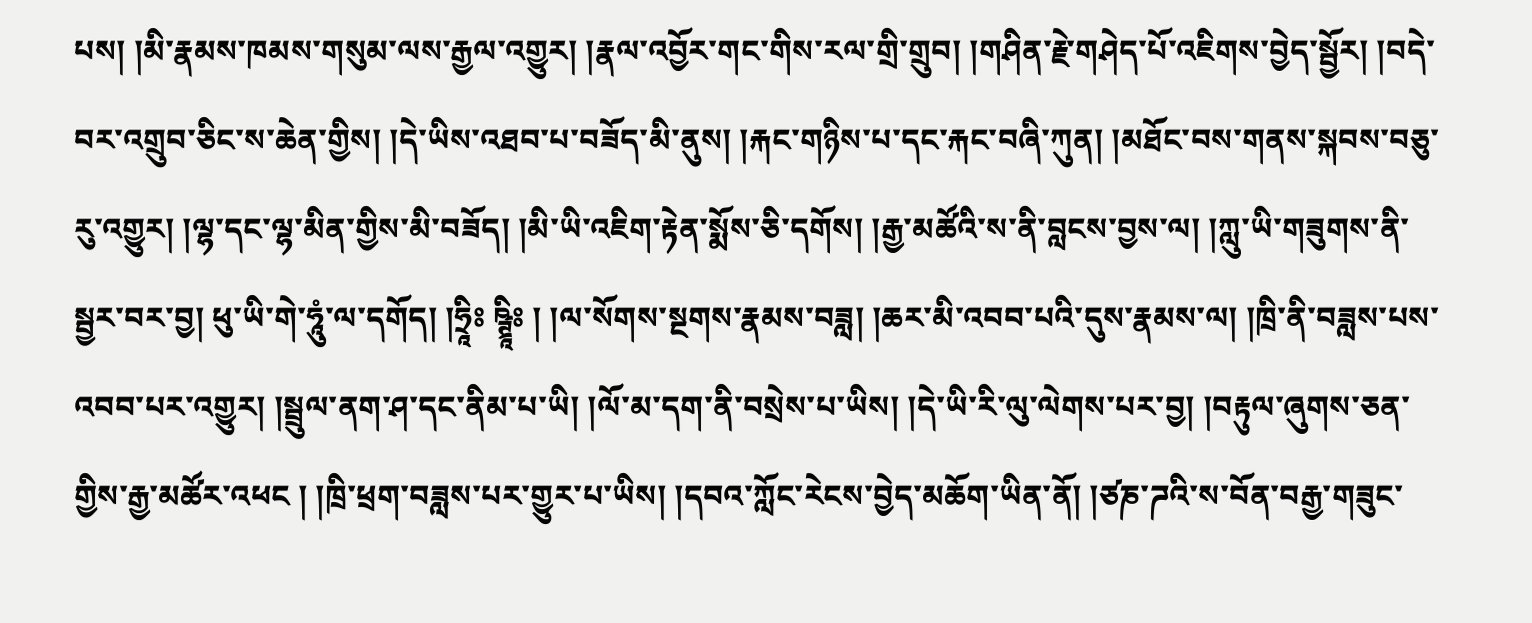པས། །མི་རྣམས་ཁམས་གསུམ་ལས་རྒྱལ་འགྱུར། །རྣལ་འབྱོར་གང་གིས་རལ་གྲི་གྲུབ། །གཤིན་རྗེ་གཤེད་པོ་འཇིགས་བྱེད་སྦྱོར། །བདེ་བར་འགྲུབ་ཅིང་ས་ཆེན་གྱིས། །དེ་ཡིས་འཐབ་པ་བཟོད་མི་ནུས། །རྐང་གཉིས་པ་དང་རྐང་བཞི་ཀུན། །མཐོང་བས་གནས་སྐབས་བཅུ་རུ་འགྱུར། །ལྷ་དང་ལྷ་མིན་གྱིས་མི་བཟོད། །མི་ཡི་འཇིག་རྟེན་སྨོས་ཅི་དགོས། །རྒྱ་མཚོའི་ས་ནི་བླངས་བྱས་ལ། །ཀླུ་ཡི་གཟུགས་ནི་སྦྱར་བར་བྱ། ཕུ་ཡི་གེ་ཧཱུཾ་ལ་དགོད། །ཧྲཱིཿ ཥྚྲཱིཿ ། །ལ་སོགས་སྔགས་རྣམས་བཟླ། །ཆར་མི་འབབ་པའི་དུས་རྣམས་ལ། །ཁྲི་ནི་བཟླས་པས་འབབ་པར་འགྱུར། །སྦྲུལ་ནག་ཤ་དང་ནིམ་པ་ཡི། །ལོ་མ་དག་ནི་བསྲེས་པ་ཡིས། །དེ་ཡི་རི་ལུ་ལེགས་པར་བྱ། །བརྟུལ་ཞུགས་ཅན་གྱིས་རྒྱ་མཚོར་འཕང ། །ཁྲི་ཕྲག་བཟླས་པར་གྱུར་པ་ཡིས། །དབའ་ཀློང་རེངས་བྱེད་མཆོག་ཡིན་ནོ། །ཙཎ་ཌའི་ས་བོན་བརྒྱ་གཟུང་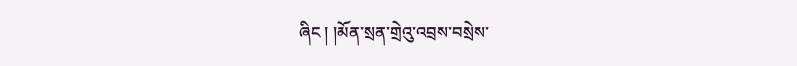ཞིང ། །མོན་སྲན་གྲེའུ་འབྲས་བསྲེས་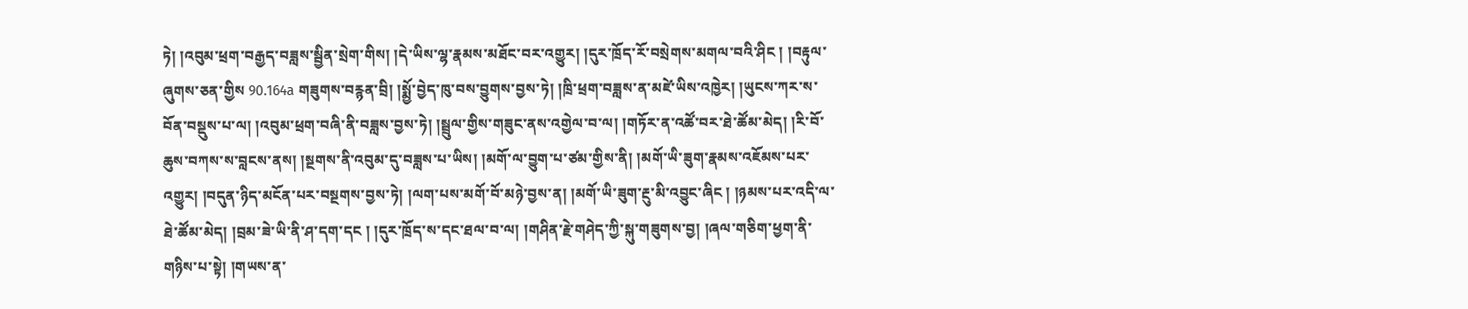ཏེ། །འབུམ་ཕྲག་བརྒྱད་བཟླས་སྦྱིན་སྲེག་གིས། །དེ་ཡིས་ལྷ་རྣམས་མཐོང་བར་འགྱུར། །དུར་ཁྲོད་རོ་བསྲེགས་མགལ་བའི་ཤིང ། །བརྟུལ་ཞུགས་ཅན་གྱིས 90.164a གཟུགས་བརྙན་བྲི། །སྨྱོ་བྱེད་ཁུ་བས་བྱུགས་བྱས་ཏེ། །ཁྲི་ཕྲག་བཟླས་ན་མཛེ་ཡིས་འཁྱེར། །ཡུངས་ཀར་ས་བོན་བསྡུས་པ་ལ། །འབུམ་ཕྲག་བཞི་ནི་བཟླས་བྱས་ཏེ། །སྦྲུལ་གྱིས་གཟུང་ནས་འགྱེལ་བ་ལ། །གཏོར་ན་འཚོ་བར་ཐེ་ཚོམ་མེད། །རི་བོ་ཆུས་བཀས་ས་བླངས་ནས། །སྔགས་ནི་འབུམ་དུ་བཟླས་པ་ཡིས། །མགོ་ལ་བྱུག་པ་ཙམ་གྱིས་ནི། །མགོ་ཡི་ཟུག་རྣམས་འཇོམས་པར་འགྱུར། །བདུན་ཉིད་མངོན་པར་བསྔགས་བྱས་ཏེ། །ལག་པས་མགོ་བོ་མཉེ་བྱས་ན། །མགོ་ཡི་ཟུག་རྔུ་མི་འབྱུང་ཞིང ། །ཉམས་པར་འདི་ལ་ཐེ་ཚོམ་མེད། །བྲམ་ཟེ་ཡི་ནི་ཤ་དག་དང ། །དུར་ཁྲོད་ས་དང་ཐལ་བ་ལ། །གཤིན་རྗེ་གཤེད་ཀྱི་སྐུ་གཟུགས་བྱ། །ཞལ་གཅིག་ཕྱག་ནི་གཉིས་པ་སྟེ། །གཡས་ན་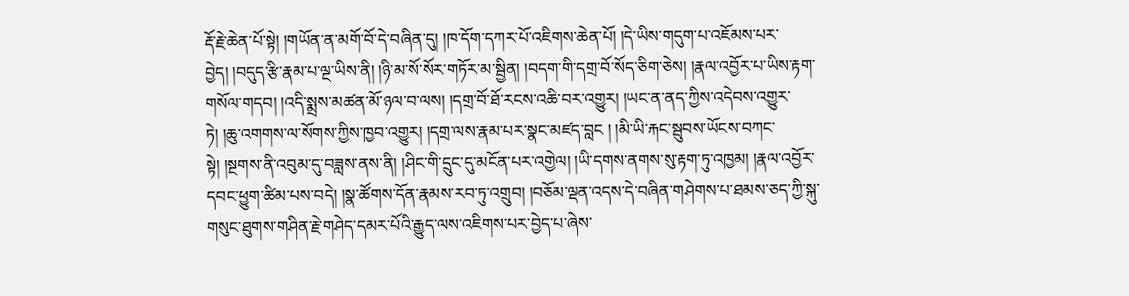རྡོ་རྗེ་ཆེན་པོ་སྟེ། །གཡོན་ན་མགོ་བོ་དེ་བཞིན་དུ། །ཁ་དོག་དཀར་པོ་འཇིགས་ཆེན་པོ། །དེ་ཡིས་གདུག་པ་འཇོམས་པར་བྱེད། །བདུད་རྩི་རྣམ་པ་ལྔ་ཡིས་ནི། །ཉི་མ་སོ་སོར་གཏོར་མ་སྦྱིན། །བདག་གི་དགྲ་བོ་སོད་ཅིག་ཅེས། །རྣལ་འབྱོར་པ་ཡིས་རྟག་གསོལ་གདབ། །འདི་སྨྲས་མཚན་མོ་ཉལ་བ་ལས། །དགྲ་བོ་ཐོ་རངས་འཆི་བར་འགྱུར། །ཡང་ན་ནད་ཀྱིས་འདེབས་འགྱུར་ཏེ། །ཆུ་འགགས་ལ་སོགས་ཀྱིས་ཁྱབ་འགྱུར། །དགྲ་ལས་རྣམ་པར་སྣང་མཛད་བླང ། །མི་ཡི་རྐང་སྦུབས་ཡོངས་བཀང་སྟེ། །སྔགས་ནི་འབུམ་དུ་བཟླས་ནས་ནི། །ཤིང་གི་དྲུང་དུ་མངོན་པར་འགྱེལ། །ཡི་དགས་ནགས་སུ་རྟག་ཏུ་འཁྱམ། །རྣལ་འབྱོར་དབང་ཕྱུག་ཚིམ་པས་བདེ། །སྣ་ཚོགས་དོན་རྣམས་རབ་ཏུ་འགྲུབ། །བཅོམ་ལྡན་འདས་དེ་བཞིན་གཤེགས་པ་ཐམས་ཅད་ཀྱི་སྐུ་གསུང་ཐུགས་གཤིན་རྗེ་གཤེད་དམར་པོའི་རྒྱུད་ལས་འཇིགས་པར་བྱེད་པ་ཞེས་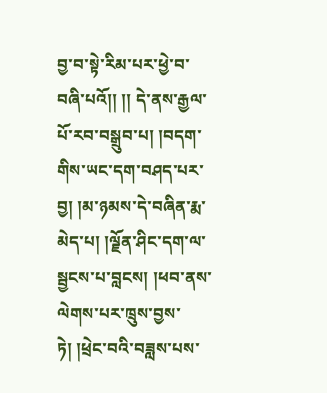བྱ་བ་སྟེ་རིམ་པར་ཕྱེ་བ་བཞི་པའོ།། །། དེ་ནས་རྒྱལ་པོ་རབ་བསྒྲུབ་པ། །བདག་གིས་ཡང་དག་བཤད་པར་བྱ། །མ་ཉམས་དེ་བཞིན་རྨ་མེད་པ། །ལྗོན་ཤིང་དག་ལ་སྦྱངས་པ་བླངས། །ཕབ་ནས་ལེགས་པར་ཁྲུས་བྱས་ཏེ། །ཕྲེང་བའི་བཟླས་པས་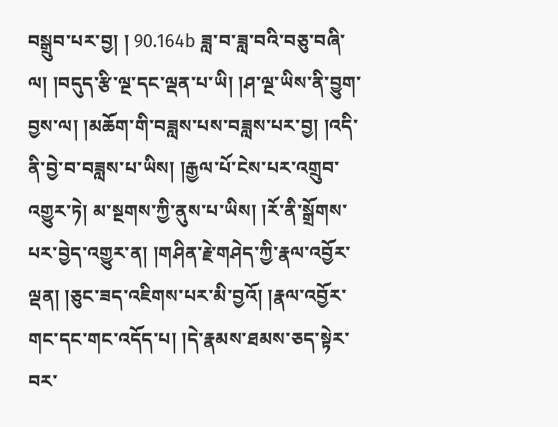བསྒྲུབ་པར་བྱ། ། 90.164b ཟླ་བ་ཟླ་བའི་བཅུ་བཞི་ལ། །བདུད་རྩི་ལྔ་དང་ལྡན་པ་ཡི། །ཤ་ལྔ་ཡིས་ནི་བྱུག་བྱས་ལ། །མཆོག་གི་བཟླས་པས་བཟླས་པར་བྱ། །འདི་ནི་བྱེ་བ་བཟླས་པ་ཡིས། །རྒྱལ་པོ་ངེས་པར་འགྲུབ་འགྱུར་ཏེ། མ་སྔགས་ཀྱི་ནུས་པ་ཡིས། །རོ་ནི་སྒྲོགས་པར་བྱེད་འགྱུར་ན། །གཤིན་རྗེ་གཤེད་ཀྱི་རྣལ་འབྱོར་ལྡན། །ཅུང་ཟད་འཇིགས་པར་མི་བྱའོ། །རྣལ་འབྱོར་གང་དང་གང་འདོད་པ། །དེ་རྣམས་ཐམས་ཅད་སྟེར་བར་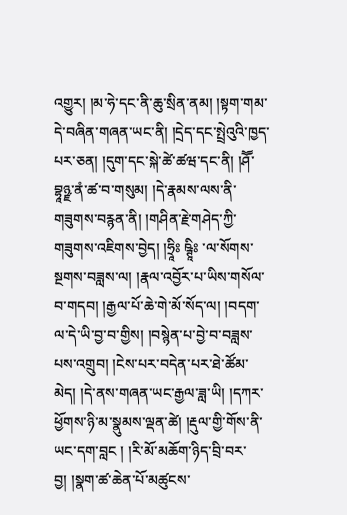འགྱུར། །མ་ཧེ་དང་ནི་ཆུ་སྲིན་ནམ། །སྟག་གམ་དེ་བཞིན་གཞན་ཡང་ནི། །དྲེད་དང་སྤྲེའུའི་ཁྱད་པར་ཅན། །དུག་དང་སྐེ་ཚེ་ཚཝ་དང་ནི། །ཤཽ་བྷཱཉྫ་ནཾ་ཚ་བ་གསུམ། །དེ་རྣམས་ལས་ནི་གཟུགས་བརྙན་ནི། །གཤིན་རྗེ་གཤེད་ཀྱི་གཟུགས་འཇིགས་བྱེད། །ཧྲཱིཿ ཥྚཱིཿ ་ལ་སོགས་སྔགས་བཟླས་ལ། །རྣལ་འབྱོར་པ་ཡིས་གསོལ་བ་གདབ། །རྒྱལ་པོ་ཆེ་གེ་མོ་སོད་ལ། །བདག་ལ་དེ་ཡི་བྱ་བ་གྱིས། །བསྙེན་པ་བྱེ་བ་བཟླས་པས་འགྲུབ། །ངེས་པར་བདེན་པར་ཐེ་ཚོམ་མེད། །དེ་ནས་གཞན་ཡང་རྒྱལ་ཟླ་ཡི། །དཀར་ཕྱོགས་ཉི་མ་སྣུམས་ལྡན་ཚེ། །རྡུལ་གྱི་གོས་ནི་ཡང་དག་བླང ། །རི་མོ་མཆོག་ཉིད་བྲི་བར་བྱ། །སྣག་ཚ་ཆེན་པོ་མཚུངས་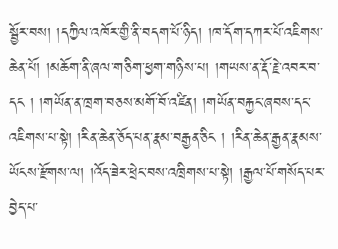སྦྱོར་བས། །དཀྱིལ་འཁོར་གྱི་ནི་བདག་པོ་ཉིད། །ཁ་དོག་དཀར་པོ་འཇིགས་ཆེན་པོ། །མཆོག་ནི་ཞལ་གཅིག་ཕྱག་གཉིས་པ། །གཡས་ན་རྡོ་རྗེ་འབར་བ་དང ། །གཡོན་ན་ཁྲག་བཅས་མགོ་བོ་འཛིན། །གཡོན་བརྐྱང་ཞབས་དང་འཇིགས་པ་སྟེ། །རིན་ཆེན་ཅོད་པན་རྣམ་བརྒྱན་ཅིང ། །རིན་ཆེན་རྒྱན་རྣམས་ཡོངས་རྫོགས་ལ། །འོད་ཟེར་ཕྲེང་བས་འཁྲིགས་པ་སྟེ། །རྒྱལ་པོ་གསོད་པར་བྱེད་པ་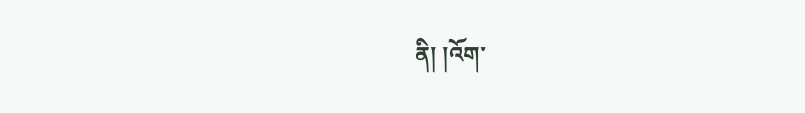ནི། །འོག་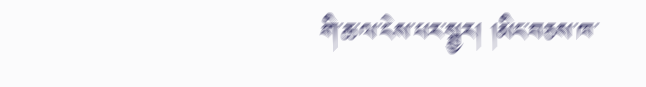གི་ཆ་ལ་ངེས་པར་སྦྱར། །མིང་བཅས་ཁ་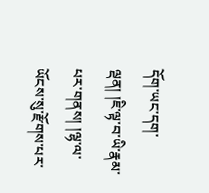དོག་ཡང་དག་ལྡན། །ཇི་ལྟ་བ་ཡི་རྣམ་པར་གནས། །ལྷ་ལ་ཡོངས་སུ་རྫོགས་པར་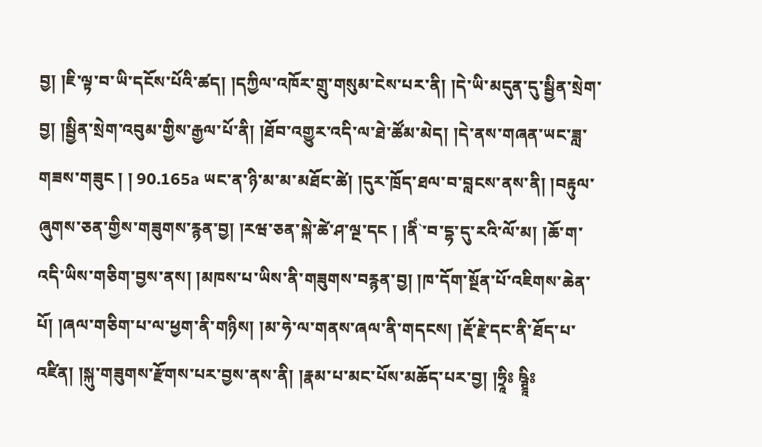བྱ། །ཇི་ལྟ་བ་ཡི་དངོས་པོའི་ཚད། །དཀྱིལ་འཁོར་གྲུ་གསུམ་ངེས་པར་ནི། །དེ་ཡི་མདུན་དུ་སྦྱིན་སྲེག་བྱ། །སྦྱིན་སྲེག་འབུམ་གྱིས་རྒྱལ་པོ་ནི། །ཐོབ་འགྱུར་འདི་ལ་ཐེ་ཚོམ་མེད། །དེ་ནས་གཞན་ཡང་ཟླ་གཟས་གཟུང ། ། 90.165a ཡང་ན་ཉི་མ་མ་མཐོང་ཚེ། །དུར་ཁྲོད་ཐལ་བ་བླངས་ནས་ནི། །བརྟུལ་ཞུགས་ཅན་གྱིས་གཟུགས་རྙན་བྱ། །རཝ་ཅན་སྐེ་ཚེ་ཤ་ལྔ་དང ། །ནིཾ`་བ་དྷ་དུ་རའི་ལོ་མ། །ཆོ་ག་འདི་ཡིས་གཅིག་བྱས་ནས། །མཁས་པ་ཡིས་ནི་གཟུགས་བརྙན་བྱ། །ཁ་དོག་སྔོན་པོ་འཇིགས་ཆེན་པོ། །ཞལ་གཅིག་པ་ལ་ཕྱག་ནི་གཉིས། །མ་ཧེ་ལ་གནས་ཞལ་ནི་གདངས། །རྡོ་རྗེ་དང་ནི་ཐོད་པ་འཛིན། །སྐུ་གཟུགས་རྫོགས་པར་བྱས་ནས་ནི། །རྣམ་པ་མང་པོས་མཆོད་པར་བྱ། །ཧྲཱིཿ ཥྚྲཱིཿ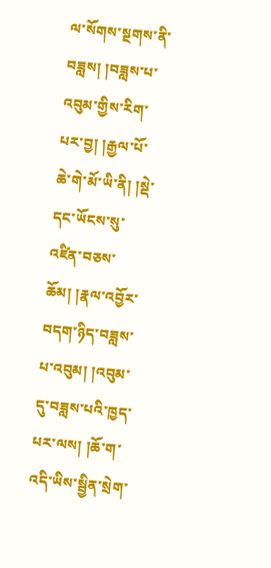ལ་སོགས་སྔགས་ནི་བཟླས། །བཟླས་པ་འབུམ་གྱིས་རིག་པར་བྱ། །རྒྱལ་པོ་ཆེ་གེ་མོ་ཡི་ནི། །སྡེ་དང་ཡོངས་སུ་འཛིན་བཅས་ཆོམ། །རྣལ་འབྱོར་བདག་ཉིད་བཟླས་པ་འབུམ། །འབུམ་དུ་བཟླས་པའི་ཁྱད་པར་ལས། །ཆོ་ག་འདི་ཡིས་སྦྱིན་སྲེག་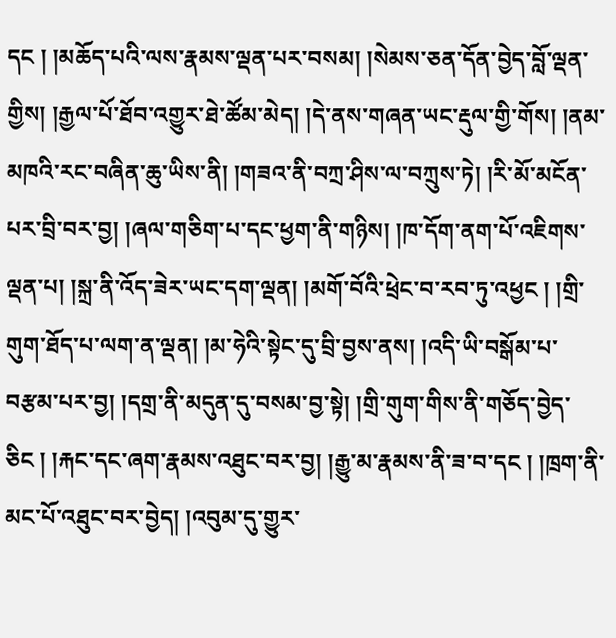དང ། །མཆོད་པའི་ལས་རྣམས་ལྡན་པར་བསམ། །སེམས་ཅན་དོན་བྱེད་བློ་ལྡན་གྱིས། །རྒྱལ་པོ་ཐོབ་འགྱུར་ཐེ་ཚོམ་མེད། །དེ་ནས་གཞན་ཡང་རྡུལ་གྱི་གོས། །ནམ་མཁའི་རང་བཞིན་ཆུ་ཡིས་ནི། །གཟའ་ནི་བཀྲ་ཤིས་ལ་བཀྲུས་ཏེ། །རི་མོ་མངོན་པར་བྲི་བར་བྱ། །ཞལ་གཅིག་པ་དང་ཕྱག་ནི་གཉིས། །ཁ་དོག་ནག་པོ་འཇིགས་ལྡན་པ། །སྐྲ་ནི་འོད་ཟེར་ཡང་དག་ལྡན། །མགོ་བོའི་ཕྲེང་བ་རབ་ཏུ་འཕྱང ། །གྲི་གུག་ཐོད་པ་ལག་ན་ལྡན། །མ་ཧེའི་སྟེང་དུ་བྲི་བྱས་ནས། །འདི་ཡི་བསྒོམ་པ་བརྩམ་པར་བྱ། །དགྲ་ནི་མདུན་དུ་བསམ་བྱ་སྟེ། །གྲི་གུག་གིས་ནི་གཅོད་བྱེད་ཅིང ། །རྐང་དང་ཞག་རྣམས་འཐུང་བར་བྱ། །རྒྱུ་མ་རྣམས་ནི་ཟ་བ་དང ། །ཁྲག་ནི་མང་པོ་འཐུང་བར་བྱེད། །འབུམ་དུ་གྱུར་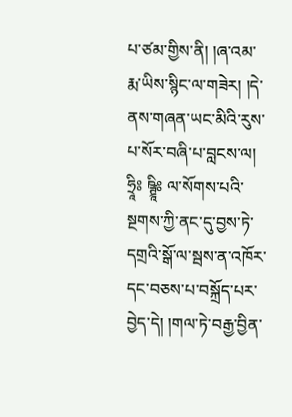པ་ཙམ་གྱིས་ནི། །ཞ་འམ་རྨ་ཡིས་སྙིང་ལ་གཟེར། །དེ་ནས་གཞན་ཡང་མིའི་རུས་པ་སོར་བཞི་པ་བླངས་ལ། ཧྲཱིཿ ཥྚྲཱིཿ ལ་སོགས་པའི་སྔགས་ཀྱི་ནང་དུ་བྱས་ཏེ་དགྲའི་སྒོ་ལ་སྦས་ན་འཁོར་དང་བཅས་པ་བསྐྲོད་པར་བྱེད་དེ། །གལ་ཏེ་བརྒྱ་བྱིན་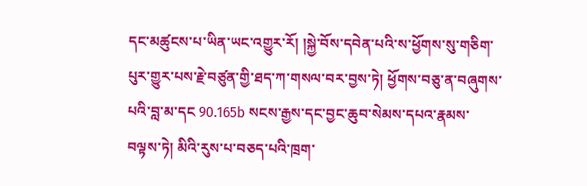དང་མཚུངས་པ་ཡིན་ཡང་འགྱུར་རོ། །སྐྱེ་བོས་དབེན་པའི་ས་ཕྱོགས་སུ་གཅིག་པུར་གྱུར་པས་རྗེ་བཙུན་གྱི་ཐད་ཀ་གསལ་བར་བྱས་ཏེ། ཕྱོགས་བཅུ་ན་བཞུགས་པའི་བླ་མ་དང 90.165b སངས་རྒྱས་དང་བྱང་ཆུབ་སེམས་དཔའ་རྣམས་བལྟས་ཏེ། མིའི་རུས་པ་བཅད་པའི་ཁྲག་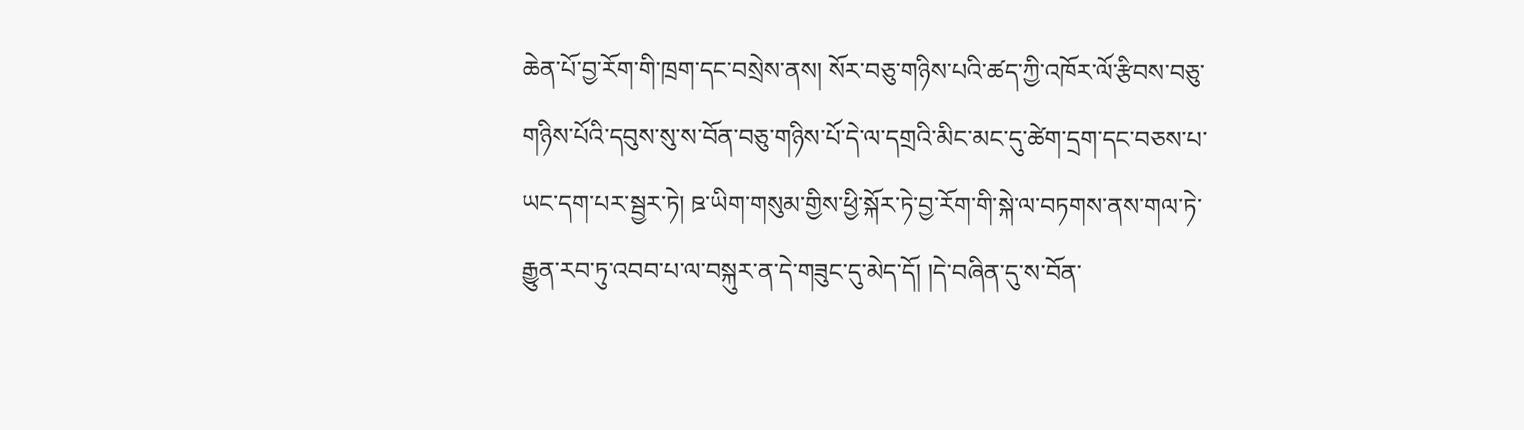ཆེན་པོ་བྱ་རོག་གི་ཁྲག་དང་བསྲེས་ནས། སོར་བཅུ་གཉིས་པའི་ཚད་ཀྱི་འཁོར་ལོ་རྩིབས་བཅུ་གཉིས་པོའི་དབུས་སུ་ས་བོན་བཅུ་གཉིས་པོ་དེ་ལ་དགྲའི་མིང་མང་དུ་ཚེག་དྲག་དང་བཅས་པ་ཡང་དག་པར་སྦྱར་ཏེ། ཋ་ཡིག་གསུམ་གྱིས་ཕྱི་སྐོར་ཏེ་བྱ་རོག་གི་སྐེ་ལ་བཏགས་ནས་གལ་ཏེ་རྒྱུན་རབ་ཏུ་འབབ་པ་ལ་བསྐུར་ན་དེ་གཟུང་དུ་མེད་དོ། །དེ་བཞིན་དུ་ས་བོན་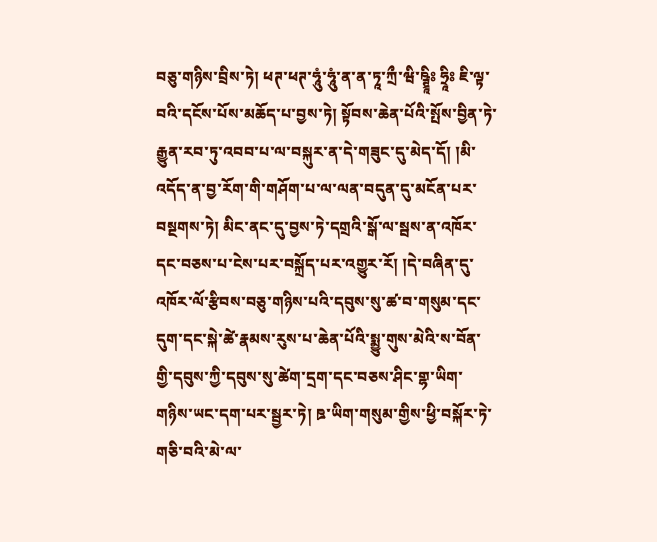བཅུ་གཉིས་བྲིས་ཏེ། ཕཊ་ཕཊ་ཧཱུཾ་ཧཱུཾ་ན་ན་ཏཱ་ཀྲྀ་ཝི་ཥྚྲཱིཿ ཧྲཱིཿ ཇི་ལྟ་བའི་དངོས་པོས་མཆོད་པ་བྱས་ཏེ། སྟོབས་ཆེན་པོའི་སྤོས་བྱིན་ཏེ་རྒྱུན་རབ་ཏུ་འབབ་པ་ལ་བསྐུར་ན་དེ་གཟུང་དུ་མེད་དོ། །མི་འདོད་ན་བྱ་རོག་གི་གཤོག་པ་ལ་ལན་བདུན་དུ་མངོན་པར་བསྔགས་ཏེ། མིང་ནང་དུ་བྱས་ཏེ་དགྲའི་སྒོ་ལ་སྦས་ན་འཁོར་དང་བཅས་པ་ངེས་པར་བསྐྲོད་པར་འགྱུར་རོ། །དེ་བཞིན་དུ་འཁོར་ལོ་རྩིབས་བཅུ་གཉིས་པའི་དབུས་སུ་ཚ་བ་གསུམ་དང་དུག་དང་སྐེ་ཚེ་རྣམས་རུས་པ་ཆེན་པོའི་སྨྱུ་གུས་མེའི་ས་བོན་གྱི་དབུས་ཀྱི་དབུས་སུ་ཚེག་དྲག་དང་བཅས་ཤིང་གྷ་ཡིག་གཉིས་ཡང་དག་པར་སྦྱར་ཏེ། ཋ་ཡིག་གསུམ་གྱིས་ཕྱི་བསྐོར་ཏེ་གཅི་བའི་མེ་ལ་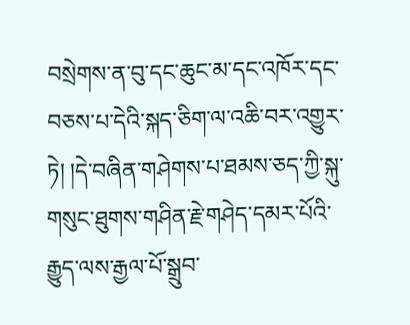བསྲེགས་ན་བུ་དང་ཆུང་མ་དང་འཁོར་དང་བཅས་པ་དེའི་སྐད་ཅིག་ལ་འཆི་བར་འགྱུར་ཏེ། །དེ་བཞིན་གཤེགས་པ་ཐམས་ཅད་ཀྱི་སྐུ་གསུང་ཐུགས་གཤིན་རྗེ་གཤེད་དམར་པོའི་རྒྱུད་ལས་རྒྱལ་པོ་སྒྲུབ་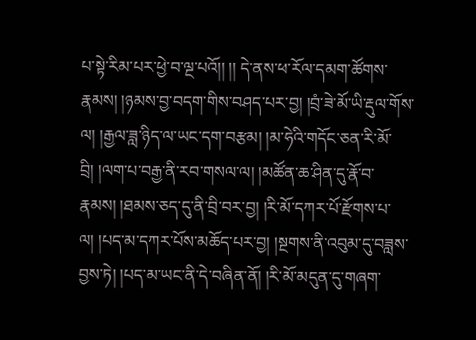པ་སྟེ་རིམ་པར་ཕྱེ་བ་ལྔ་པའོ།། །། དེ་ནས་ཕ་རོལ་དམག་ཚོགས་རྣམས། །ཉམས་བྱ་བདག་གིས་བཤད་པར་བྱ། །བྲཾ་ཟེ་མོ་ཡི་རྡུལ་གོས་ལ། །རྒྱལ་ཟླ་ཉིད་ལ་ཡང་དག་བརྩམ། །མ་ཧེའི་གདོང་ཅན་རི་མོ་བྲི། །ལག་པ་བརྒྱ་ནི་རབ་གསལ་ལ། །མཚོན་ཆ་ཤིན་དུ་རྣོ་བ་རྣམས། །ཐམས་ཅད་དུ་ནི་བྲི་བར་བྱ། །རི་མོ་དཀར་པོ་རྫོགས་པ་ལ། །པད་མ་དཀར་པོས་མཆོད་པར་བྱ། །སྔགས་ནི་འབུམ་དུ་བཟླས་བྱས་ཏེ། །པད་མ་ཡང་ནི་དེ་བཞིན་ནོ། །རི་མོ་མདུན་དུ་གཞག་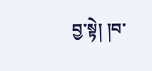བྱ་སྟེ། །བ་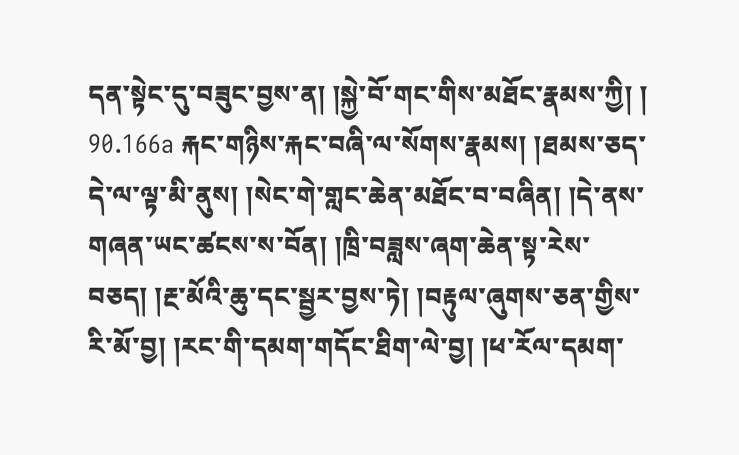དན་སྟེང་དུ་བཟུང་བྱས་ན། །སྐྱེ་བོ་གང་གིས་མཐོང་རྣམས་ཀྱི། ། 90.166a རྐང་གཉིས་རྐང་བཞི་ལ་སོགས་རྣམས། །ཐམས་ཅད་དེ་ལ་ལྟ་མི་ནུས། །སེང་གེ་གླང་ཆེན་མཐོང་བ་བཞིན། །དེ་ནས་གཞན་ཡང་ཚངས་ས་བོན། །ཁྲི་བཟླས་ཞག་ཆེན་སྟ་རེས་བཅད། །རྔ་མོའི་ཆུ་དང་སྦྱར་བྱས་ཏེ། །བརྟུལ་ཞུགས་ཅན་གྱིས་རི་མོ་བྱ། །རང་གི་དམག་གདོང་ཐིག་ལེ་བྱ། །ཕ་རོལ་དམག་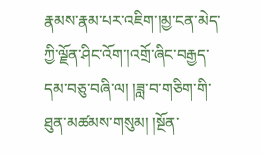རྣམས་རྣམ་པར་འཇིག་།མྱ་ངན་མེད་ཀྱི་ལྗོན་ཤིང་འོག་།འགྲོ་ཞིང་བརྒྱད་དམ་བཅུ་བཞི་ལ། །ཟླ་བ་གཅིག་གི་ཐུན་མཚམས་གསུམ། །སྔོན་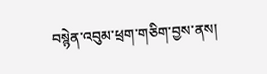བསྙེན་འབུམ་ཕྲག་གཅིག་བྱས་ནས།